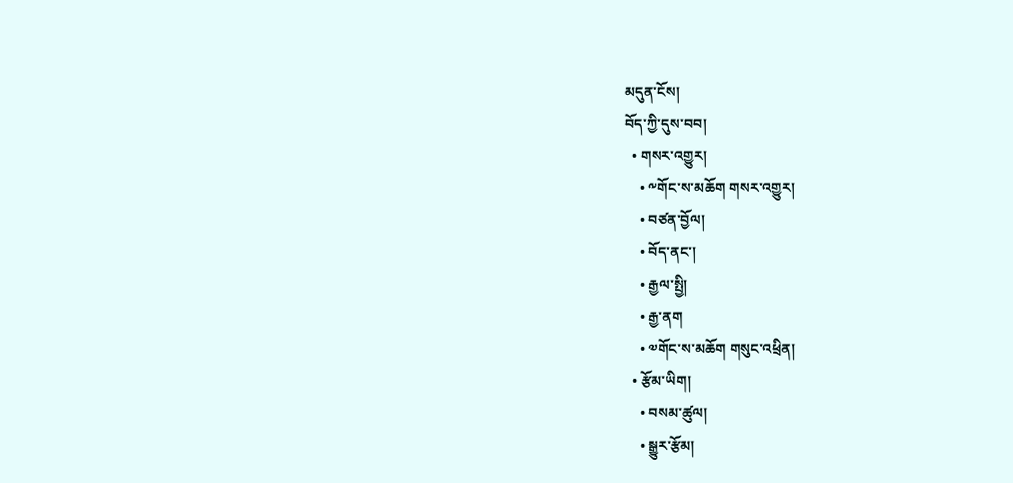མདུན་ངོས།
བོད་ཀྱི་དུས་བབ།
  • གསར་འགྱུར།
    • ༸གོང་ས་མཆོག གསར་འགྱུར།
    • བཙན་བྱོལ།
    • བོད་ནང་།
    • རྒྱལ་སྤྱི།
    • རྒྱ་ནག
    • ༧གོང་ས་མཆོག གསུང་འཕྲིན།
  • རྩོམ་ཡིག།
    • བསམ་ཚུལ།
    • སྒྱུར་རྩོམ།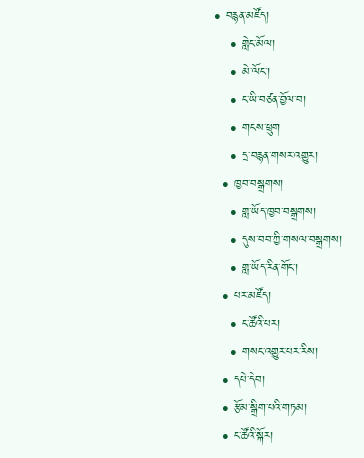• བརྙན་མཛོད།
    • གླེང་མོལ།
    • མེ་ལོང་།
    • ང་ཡི་བཙན་བྱོལ་བ།
    • གངས་ཕྲུག
    • དྲ་བརྙན་གསར་འགྱུར།
  • ཁྱབ་བསྒྲགས།
    • གླ་ཡོད་ཁྱབ་བསྒྲགས།
    • དུས་བབ་ཀྱི་གསལ་བསྒྲགས།
    • གླ་ཡོད་རིན་གོང་།
  • པར་མཛོད།
    • ང་ཚོའི་པར།
    • གསང་འགྱུར་པར་རིས།
  • དཔེ་དེབ།
  • རྩོམ་སྒྲིག་པའི་གཏམ།
  • ང་ཚོའི་སྐོར།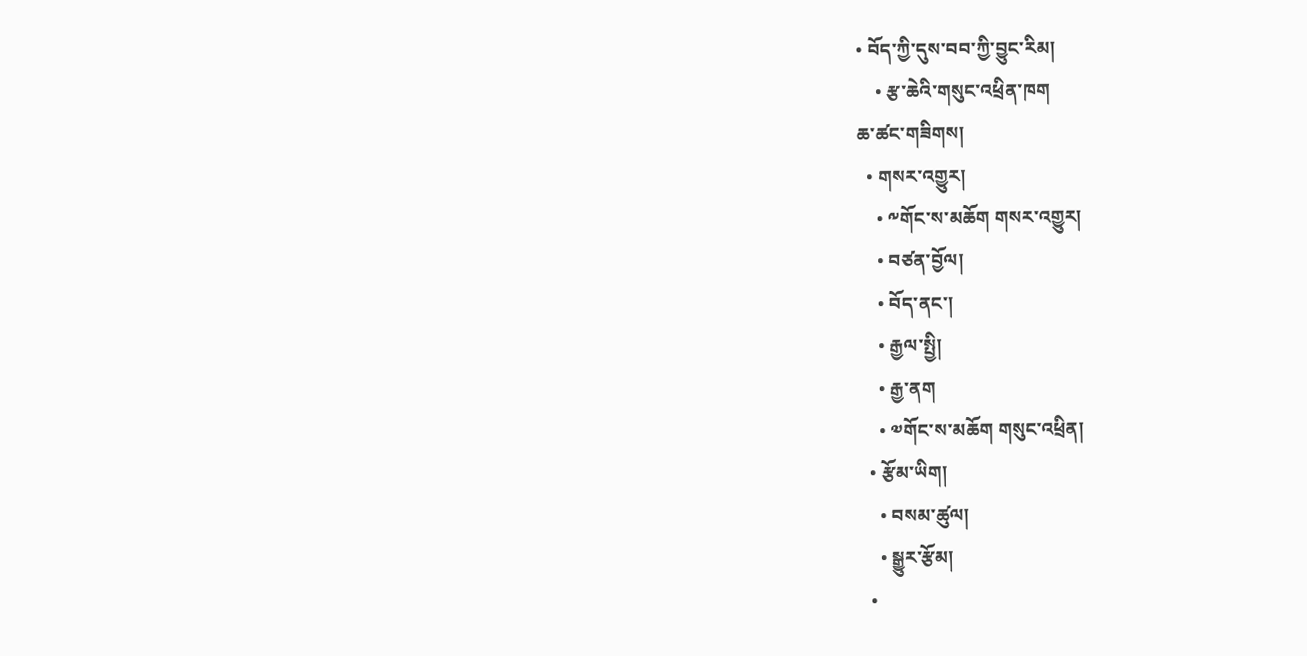• བོད་ཀྱི་དུས་བབ་ཀྱི་བྱུང་རིམ།
    • རྩ་ཆེའི་གསུང་འཕྲིན་ཁག
ཆ་ཚང་གཟིགས།
  • གསར་འགྱུར།
    • ༸གོང་ས་མཆོག གསར་འགྱུར།
    • བཙན་བྱོལ།
    • བོད་ནང་།
    • རྒྱལ་སྤྱི།
    • རྒྱ་ནག
    • ༧གོང་ས་མཆོག གསུང་འཕྲིན།
  • རྩོམ་ཡིག།
    • བསམ་ཚུལ།
    • སྒྱུར་རྩོམ།
  •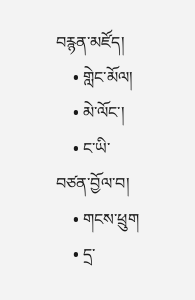བརྙན་མཛོད།
    • གླེང་མོལ།
    • མེ་ལོང་།
    • ང་ཡི་བཙན་བྱོལ་བ།
    • གངས་ཕྲུག
    • དྲ་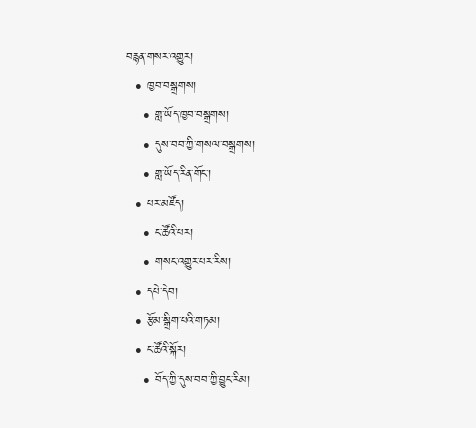བརྙན་གསར་འགྱུར།
  • ཁྱབ་བསྒྲགས།
    • གླ་ཡོད་ཁྱབ་བསྒྲགས།
    • དུས་བབ་ཀྱི་གསལ་བསྒྲགས།
    • གླ་ཡོད་རིན་གོང་།
  • པར་མཛོད།
    • ང་ཚོའི་པར།
    • གསང་འགྱུར་པར་རིས།
  • དཔེ་དེབ།
  • རྩོམ་སྒྲིག་པའི་གཏམ།
  • ང་ཚོའི་སྐོར།
    • བོད་ཀྱི་དུས་བབ་ཀྱི་བྱུང་རིམ།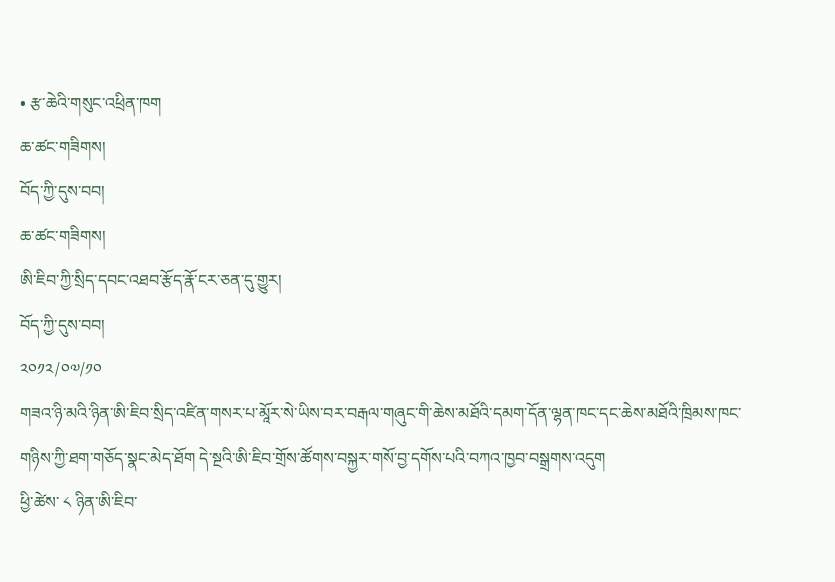• རྩ་ཆེའི་གསུང་འཕྲིན་ཁག
ཆ་ཚང་གཟིགས།
བོད་ཀྱི་དུས་བབ།
ཆ་ཚང་གཟིགས།
ཨི་ཇིབ་ཀྱི་སྲིད་དབང་འཐབ་རྩོད་རྣོ་ངར་ཅན་དུ་གྱུར།
བོད་ཀྱི་དུས་བབ།
༢༠༡༢/༠༧/༡༠
གཟའ་ཉི་མའི་ཉིན་ཨི་ཇིབ་སྲིད་འཛིན་གསར་པ་མཱོར་སེ་ཡིས་བར་བརྒལ་གཞུང་གི་ཆེས་མཐོའི་དམག་དོན་ལྷན་ཁང་དང་ཆེས་མཐོའི་ཁྲིམས་ཁང་གཉིས་ཀྱི་ཐག་གཅོད་སྣང་མེད་ཐོག དེ་སྔའི་ཨི་ཇིབ་གྲོས་ཚོགས་བསྐྱར་གསོ་བྱ་དགོས་པའི་བཀའ་ཁྱབ་བསྒྲགས་འདུག
ཕྱི་ཚེས་ ༨ ཉིན་ཨི་ཇིབ་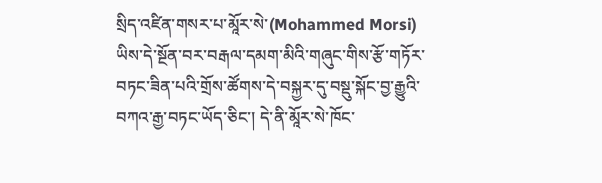སྲིད་འཛིན་གསར་པ་མཱོར་སེ་(Mohammed Morsi) ཡིས་དེ་སྔོན་བར་བརྒལ་དམག་མིའི་གཞུང་གིས་རྩོ་གཏོར་བཏང་ཟིན་པའི་གྲོས་ཚོགས་དེ་བསྐྱར་དུ་བསྡུ་སྐོང་བྱ་རྒྱུའི་བཀའ་རྒྱ་བཏང་ཡོད་ཅིང་། དེ་ནི་མཱོར་སེ་ཁོང་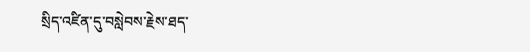སྲིད་འཛིན་དུ་བསླེབས་རྗེས་ཐད་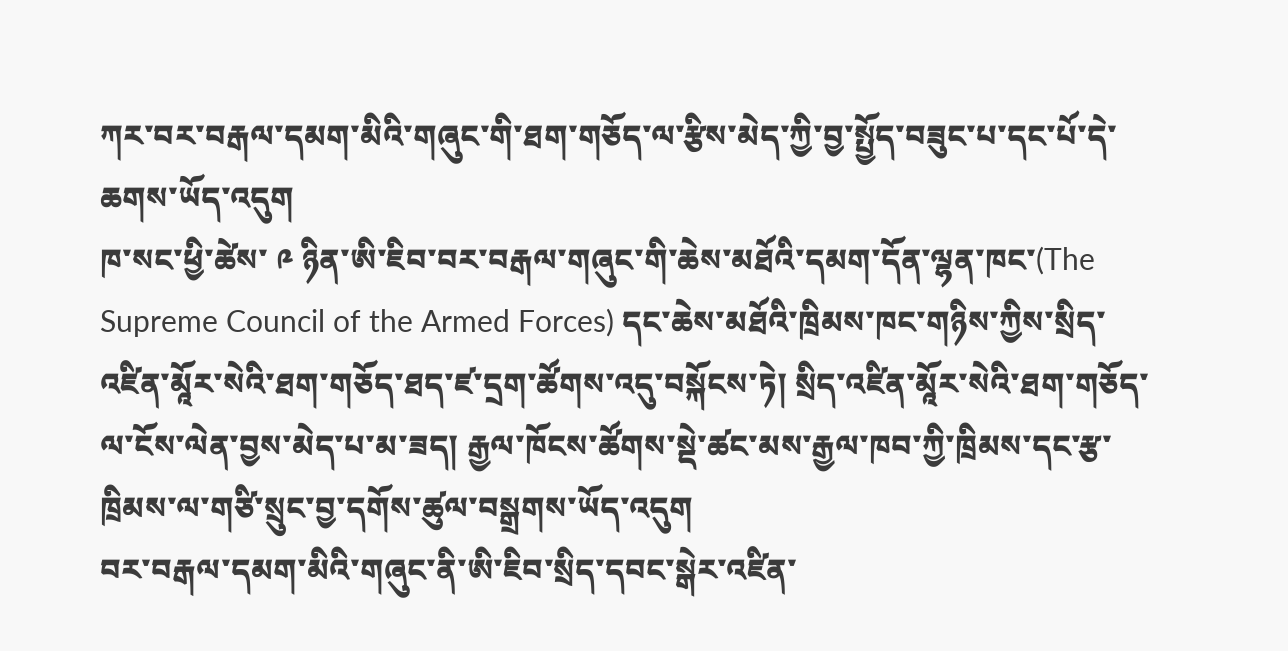ཀར་བར་བརྒལ་དམག་མིའི་གཞུང་གི་ཐག་གཅོད་ལ་རྩིས་མེད་ཀྱི་བྱ་སྤྱོད་བཟུང་པ་དང་པོ་དེ་ཆགས་ཡོད་འདུག
ཁ་སང་ཕྱི་ཚེས་ ༩ ཉིན་ཨི་ཇིབ་བར་བརྒལ་གཞུང་གི་ཆེས་མཐོའི་དམག་དོན་ལྷན་ཁང་(The Supreme Council of the Armed Forces) དང་ཆེས་མཐོའི་ཁྲིམས་ཁང་གཉིས་ཀྱིས་སྲིད་འཛིན་མཱོར་སེའི་ཐག་གཅོད་ཐད་ཛ་དྲག་ཚོགས་འདུ་བསྐོངས་ཏེ། སྲིད་འཛིན་མཱོར་སེའི་ཐག་གཅོད་ལ་ངོས་ལེན་བྱས་མེད་པ་མ་ཟད། རྒྱལ་ཁོངས་ཚོགས་སྡེ་ཚང་མས་རྒྱལ་ཁབ་ཀྱི་ཁྲིམས་དང་རྩ་ཁྲིམས་ལ་གཙི་སྲུང་བྱ་དགོས་ཚུལ་བསྒྲགས་ཡོད་འདུག
བར་བརྒལ་དམག་མིའི་གཞུང་ནི་ཨི་ཇིབ་སྲིད་དབང་སྒེར་འཛིན་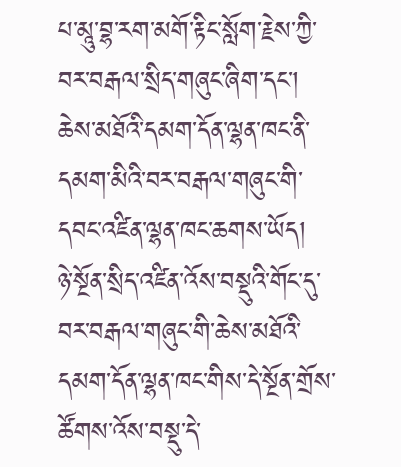པ་མཱུ་བྷ་རག་མགོ་རྟིང་སློག་རྗེས་ཀྱི་བར་བརྒལ་སྲིད་གཞུང་ཞིག་དང་། ཆེས་མཐོའི་དམག་དོན་ལྷན་ཁང་ནི་དམག་མིའི་བར་བརྒལ་གཞུང་གི་དབང་འཛིན་ལྷན་ཁང་ཆགས་ཡོད།
ཉེ་སྔོན་སྲིད་འཛིན་འོས་བསྡུའི་གོང་དུ་བར་བརྒལ་གཞུང་གི་ཆེས་མཐོའི་དམག་དོན་ལྷན་ཁང་གིས་དེ་སྔོན་གྲོས་ཚོགས་འོས་བསྡུ་དེ་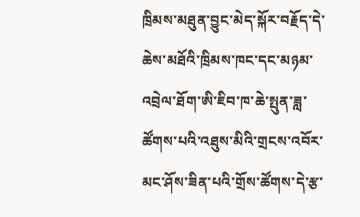ཁྲིམས་མཐུན་བྱུང་མེད་སྐོར་བརྗོད་དེ་ཆེས་མཐོའི་ཁྲིམས་ཁང་དང་མཉམ་འབྲེལ་ཐོག་ཨི་ཇིབ་ཁ་ཆེ་སྤུན་ཟླ་ཚོགས་པའི་འཐུས་མིའི་གྲངས་འབོར་མང་ཤོས་ཟིན་པའི་གྲོས་ཚོགས་དེ་རྩ་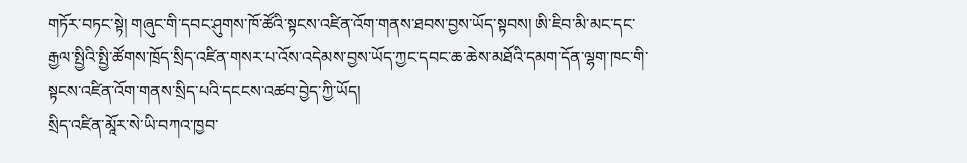གཏོར་བཏང་སྟེ། གཞུང་གི་དབང་ཤུགས་ཁོ་ཚོའི་སྟངས་འཛིན་འོག་གནས་ཐབས་བྱས་ཡོད་སྟབས། ཨི་ཇིབ་མི་མང་དང་རྒྱལ་སྤྱིའི་སྤྱི་ཚོགས་ཁྲོད་སྲིད་འཛིན་གསར་པ་འོས་འདེམས་བྱས་ཡོད་ཀྱང་དབང་ཆ་ཆེས་མཐོའི་དམག་དོན་ལྷག་ཁང་གི་སྟངས་འཛིན་འོག་གནས་སྲིད་པའི་དངངས་འཚབ་བྱེད་ཀྱི་ཡོད།
སྲིད་འཛིན་མཱོར་སེ་ཡི་བཀའ་ཁྱབ་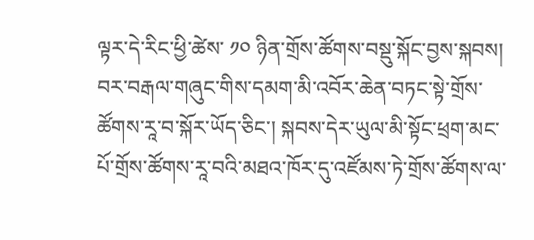ལྟར་དེ་རིང་ཕྱི་ཚེས་ ༡༠ ཉིན་གྲོས་ཚོགས་བསྡུ་སྐོང་བྱས་སྐབས། བར་བརྒལ་གཞུང་གིས་དམག་མི་འབོར་ཆེན་བཏང་སྟེ་གྲོས་ཚོགས་རཱ་བ་སྐོར་ཡོད་ཅིང་། སྐབས་དེར་ཡུལ་མི་སྟོང་ཕྲག་མང་པོ་གྲོས་ཚོགས་རཱ་བའི་མཐའ་ཁོར་དུ་འཛོམས་ཏེ་གྲོས་ཚོགས་ལ་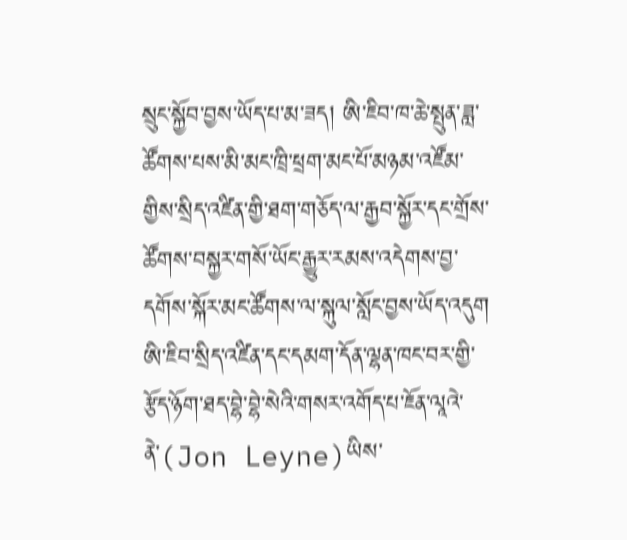སྲུང་སྐྱོབ་བྱས་ཡོད་པ་མ་ཟད། ཨི་ཇིབ་ཁ་ཆེ་སྤུན་ཟླ་ཚོགས་པས་མི་མང་ཁྲི་ཕྲག་མང་པོ་མཉམ་འཛོམ་གྱིས་སྲིད་འཛིན་གྱི་ཐག་གཅོད་ལ་རྒྱབ་སྐྱོར་དང་གྲོས་ཚོགས་བསྐྱར་གསོ་ཡོང་རྒྱུར་རམས་འདེགས་བྱ་དགོས་སྐོར་མང་ཚོགས་ལ་སྐུལ་སློང་བྱས་ཡོད་འདུག
ཨི་ཇིབ་སྲིད་འཛིན་དང་དམག་དོན་ལྷན་ཁང་བར་གྱི་རྩོད་ཉོག་ཐད་བྷེ་བྷེ་སེའི་གསར་འགོད་པ་ཇོན་ལཱའེ་ནེ་(Jon Leyne)ཡིས་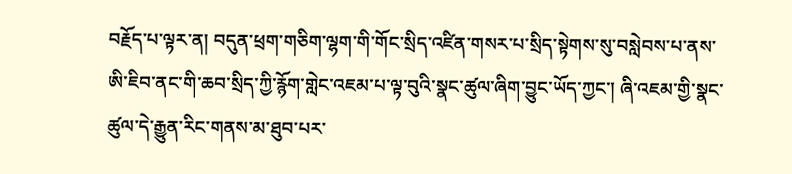བརྗོད་པ་ལྟར་ན། བདུན་ཕྲག་གཅིག་ལྷག་གི་གོང་སྲིད་འཛིན་གསར་པ་སྲིད་སྟེགས་སུ་བསླེབས་པ་ནས་ཨི་ཇིབ་ནང་གི་ཆབ་སྲིད་ཀྱི་རྙོག་གླེང་འཇམ་པ་ལྟ་བུའི་སྣང་ཚུལ་ཞིག་བྱུང་ཡོད་ཀྱང་། ཞི་འཇམ་གྱི་སྣང་ཚུལ་དེ་རྒྱུན་རིང་གནས་མ་ཐུབ་པར་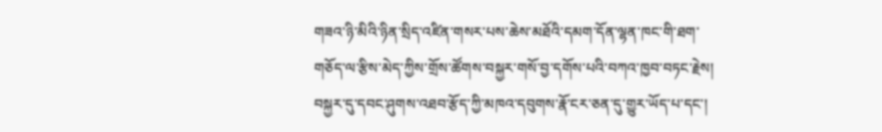གཟའ་ཉི་མིའི་ཉིན་སྲིད་འཛིན་གསར་པས་ཆེས་མཐོའི་དམག་དོན་ལྷན་ཁང་གི་ཐག་གཅོད་ལ་རྩིས་མེད་ཀྱིས་གྲོས་ཚོགས་བསྐྱར་གསོ་བྱ་དགོས་པའི་བཀའ་ཁྱབ་བཏང་རྗེས། བསྐྱར་དུ་དབང་ཤུགས་འཐབ་རྩོད་ཀྱི་མཁའ་དབུགས་རྣོ་ངར་ཅན་དུ་གྱུར་ཡོད་པ་དང་།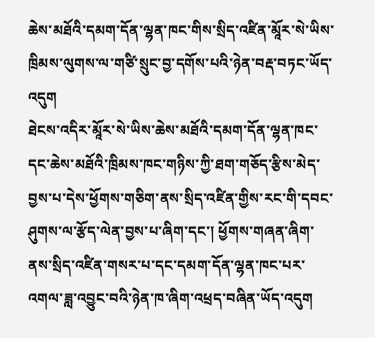ཆེས་མཐོའི་དམག་དོན་ལྷན་ཁང་གིས་སྲིད་འཛིན་མཱོར་སེ་ཡིས་ཁྲིམས་ལུགས་ལ་གཙི་སྲུང་བྱ་དགོས་པའི་ཉེན་བརྡ་བཏང་ཡོད་འདུག
ཐེངས་འདིར་མཱོར་སེ་ཡིས་ཆེས་མཐོའི་དམག་དོན་ལྷན་ཁང་དང་ཆེས་མཐོའི་ཁྲིམས་ཁང་གཉིས་ཀྱི་ཐག་གཅོད་རྩིས་མེད་བྱས་པ་དེས་ཕྱོགས་གཅིག་ནས་སྲིད་འཛིན་གྱིས་རང་གི་དབང་ཤུགས་ལ་རྩོད་ལེན་བྱས་པ་ཞིག་དང་། ཕྱོགས་གཞན་ཞིག་ནས་སྲིད་འཛིན་གསར་པ་དང་དམག་དོན་ལྷན་ཁང་པར་འགལ་ཟླ་འབྱུང་བའི་ཉེན་ཁ་ཞིག་འཕྲད་བཞིན་ཡོད་འདུག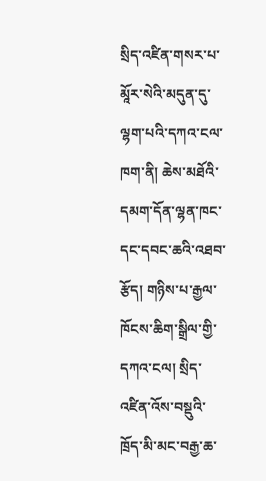སྲིད་འཛིན་གསར་པ་མཱོར་སེའི་མདུན་དུ་ལྷག་པའི་དཀའ་ངལ་ཁག་ནི། ཆེས་མཐོའི་དམག་དོན་ལྷན་ཁང་དང་དབང་ཆའི་འཐབ་རྩོད། གཉིས་པ་རྒྱལ་ཁོངས་ཆིག་སྒྲིལ་གྱི་དཀའ་ངལ། སྲིད་འཛིན་འོས་བསྡུའི་ཁྲོད་མི་མང་བརྒྱ་ཆ་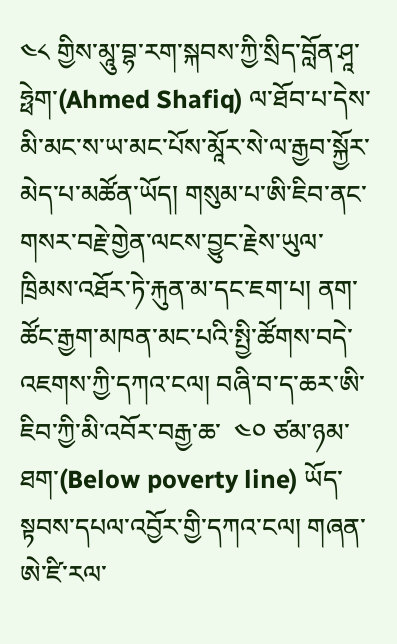༤༨ གྱིས་མཱུ་བྷ་རག་སྐབས་ཀྱི་སྲིད་བློན་ཤཱ་ཧྥེག་(Ahmed Shafiq) ལ་ཐོབ་པ་དེས་མི་མང་ས་ཡ་མང་པོས་མཱོར་སེ་ལ་རྒྱབ་སྐྱོར་མེད་པ་མཚོན་ཡོད། གསུམ་པ་ཨི་ཇིབ་ནང་གསར་བརྗེ་གྱེན་ལངས་བྱུང་རྗེས་ཡུལ་ཁྲིམས་འཐོར་ཏེ་རྐུན་མ་དང་ཇག་པ། ནག་ཚོང་རྒྱག་མཁན་མང་པའི་སྤྱི་ཚོགས་བདེ་འཇགས་ཀྱི་དཀའ་ངལ། བཞི་བ་ད་ཆར་ཨི་ཇིབ་ཀྱི་མི་འབོར་བརྒྱ་ཆ་  ༤༠ ཙམ་ཉམ་ཐག་(Below poverty line) ཡོད་སྟབས་དཔལ་འབྱོར་གྱི་དཀའ་ངལ། གཞན་ཨེ་ཛི་རལ་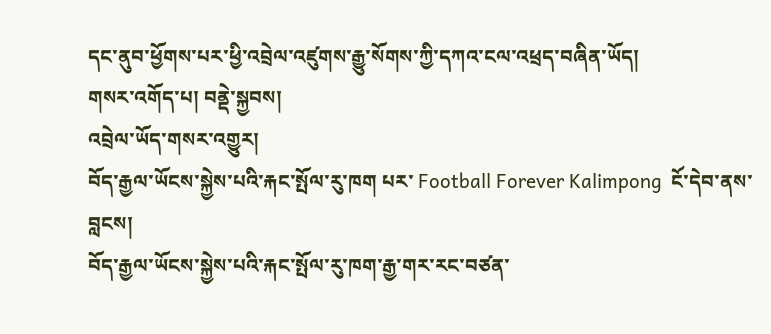དང་ནུབ་ཕྱོགས་པར་ཕྱི་འབྲེལ་འཛུགས་རྒྱུ་སོགས་ཀྱི་དཀའ་ངལ་འཕྲད་བཞིན་ཡོད།
གསར་འགོད་པ། བནྡེ་སྐྱབས།
འབྲེལ་ཡོད་གསར་འགྱུར།
བོད་རྒྱལ་ཡོངས་སྐྱེས་པའི་རྐང་སྤོལ་རུ་ཁག པར་ Football Forever Kalimpong  ངོ་དེབ་ནས་བླངས།
བོད་རྒྱལ་ཡོངས་སྐྱེས་པའི་རྐང་སྤོལ་རུ་ཁག་རྒྱ་གར་རང་བཙན་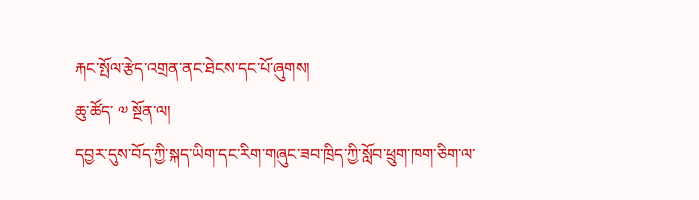རྐང་སྤོལ་རྩེད་འགྲན་ནང་ཐེངས་དང་པོ་ཞུགས།
ཆུ་ཚོད་ ༧ སྔོན་ལ།
དབྱར་དུས་བོད་ཀྱི་སྐད་ཡིག་དང་རིག་གཞུང་ཟབ་ཁྲིད་ཀྱི་སློབ་ཕྲུག་ཁག་ཅིག་ལ་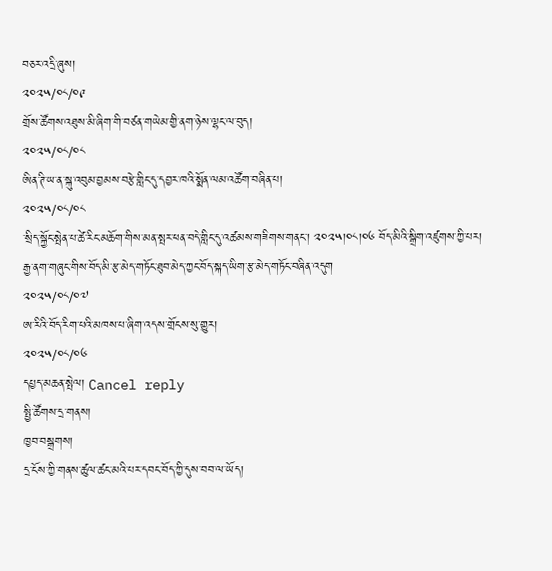བཅར་འདྲི་ཞུས།
༢༠༢༥/༠༨/༠༩
གྲོས་ཚོགས་འཐུས་མི་ཞིག་གི་བཙན་གཡེམ་གྱི་ནག་ཉེས་ལྷང་ལ་བུད།
༢༠༢༥/༠༨/༠༨
ཨིན་ཊི་ཡ་ན་སྐུ་འབུམ་བྱམས་བརྩེ་གླིང་དུ་དབྱར་ཁའི་སྨོན་ལམ་འཚོག་བཞིན་པ།
༢༠༢༥/༠༨/༠༨
་སྲིད་སྐྱོང་སྤེན་པ་ཚེ་རིང་མཆོག་གིས་མན་སྤར་ཕན་བདེ་གླིང་དུ་འཚམས་གཟིགས་གནང་། ༢༠༢༥།༠༨།༠༦ བོད་མིའི་སྒྲིག་འཛུགས་ཀྱི་པར།
རྒྱ་ནག་གཞུང་གིས་བོད་མི་རྩ་མེད་གཏོང་ཐུབ་མེད་ཀྱང་བོད་སྐད་ཡིག་རྩ་མེད་གཏོང་བཞིན་འདུག
༢༠༢༥/༠༨/༠༧
ཨ་རིའི་བོད་རིག་པའི་མཁས་པ་ཞིག་འདས་གྲོངས་སུ་གྱུར།
༢༠༢༥/༠༨/༠༦
དཔྱད་མཆན་སྤེལ། Cancel reply
སྤྱི་ཚོགས་དྲ་གནས།
ཁྱབ་བསྒྲགས།
དྲ་ངོས་ཀྱི་གནས་ཚུལ་ཚང་མའི་པར་དབང་བོད་ཀྱི་དུས་བབ་ལ་ཡོད།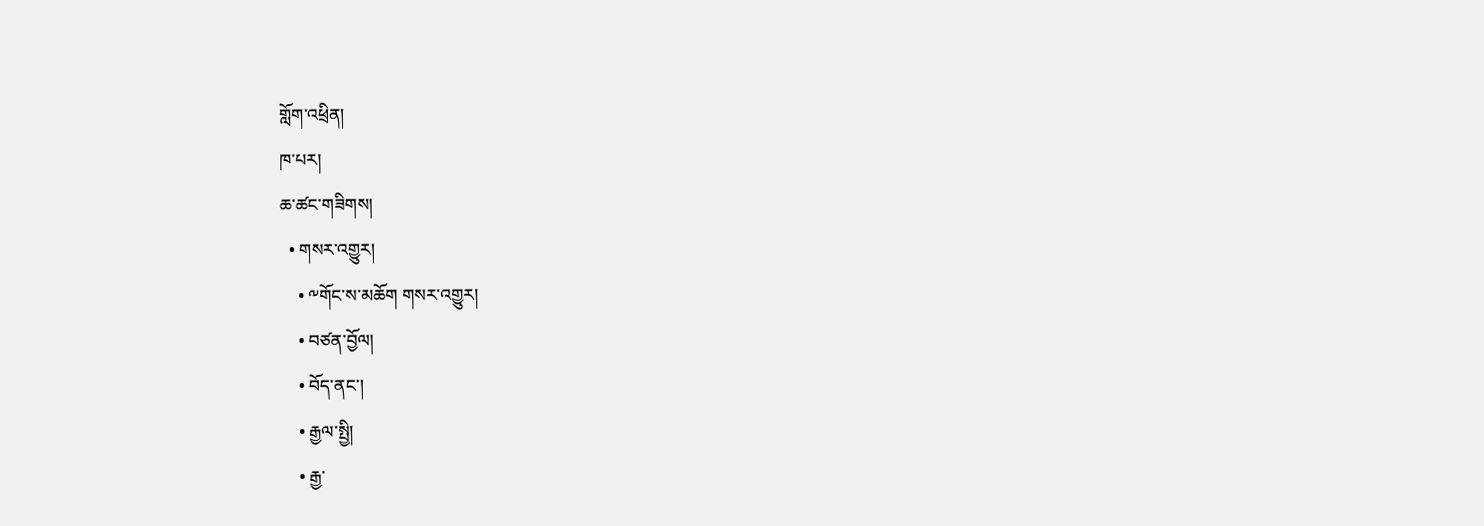གློག་འཕྲིན།
ཁ་པར།
ཆ་ཚང་གཟིགས།
  • གསར་འགྱུར།
    • ༸གོང་ས་མཆོག གསར་འགྱུར།
    • བཙན་བྱོལ།
    • བོད་ནང་།
    • རྒྱལ་སྤྱི།
    • རྒྱ་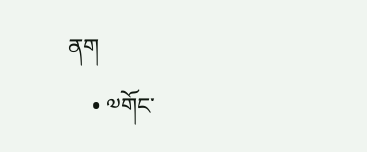ནག
    • ༧གོང་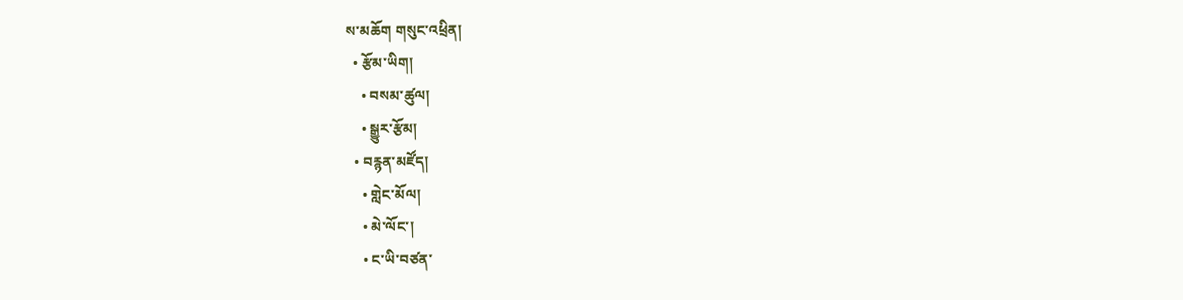ས་མཆོག གསུང་འཕྲིན།
  • རྩོམ་ཡིག།
    • བསམ་ཚུལ།
    • སྒྱུར་རྩོམ།
  • བརྙན་མཛོད།
    • གླེང་མོལ།
    • མེ་ལོང་།
    • ང་ཡི་བཙན་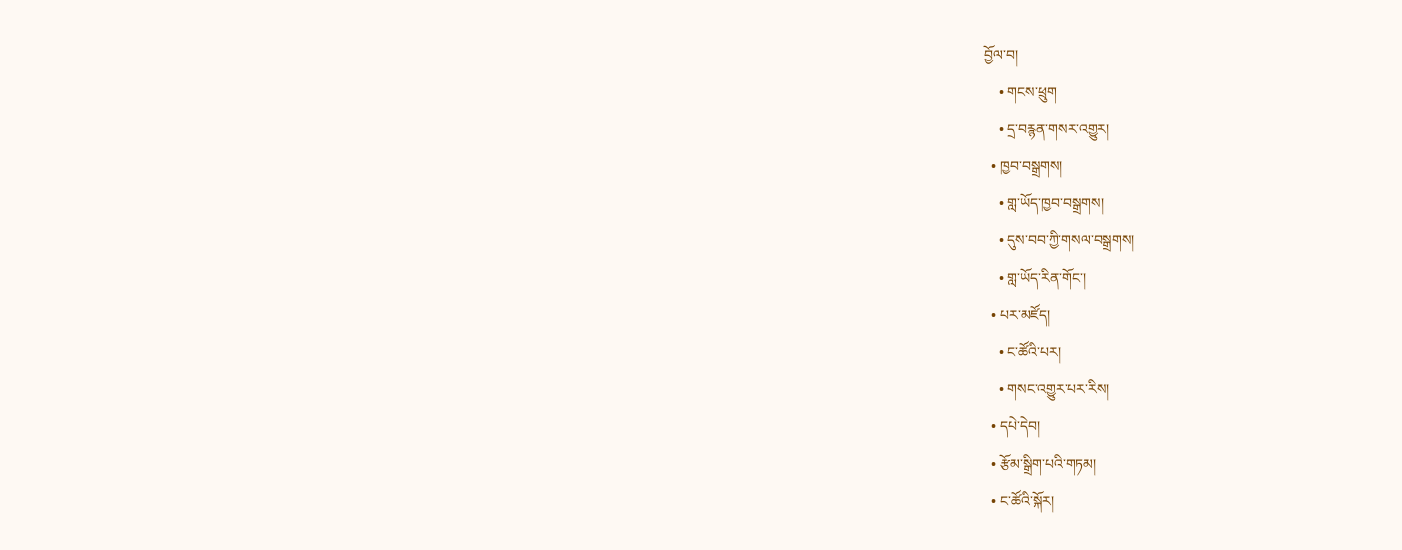བྱོལ་བ།
    • གངས་ཕྲུག
    • དྲ་བརྙན་གསར་འགྱུར།
  • ཁྱབ་བསྒྲགས།
    • གླ་ཡོད་ཁྱབ་བསྒྲགས།
    • དུས་བབ་ཀྱི་གསལ་བསྒྲགས།
    • གླ་ཡོད་རིན་གོང་།
  • པར་མཛོད།
    • ང་ཚོའི་པར།
    • གསང་འགྱུར་པར་རིས།
  • དཔེ་དེབ།
  • རྩོམ་སྒྲིག་པའི་གཏམ།
  • ང་ཚོའི་སྐོར།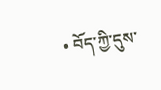• བོད་ཀྱི་དུས་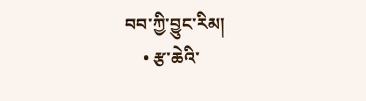བབ་ཀྱི་བྱུང་རིམ།
    • རྩ་ཆེའི་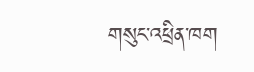གསུང་འཕྲིན་ཁག